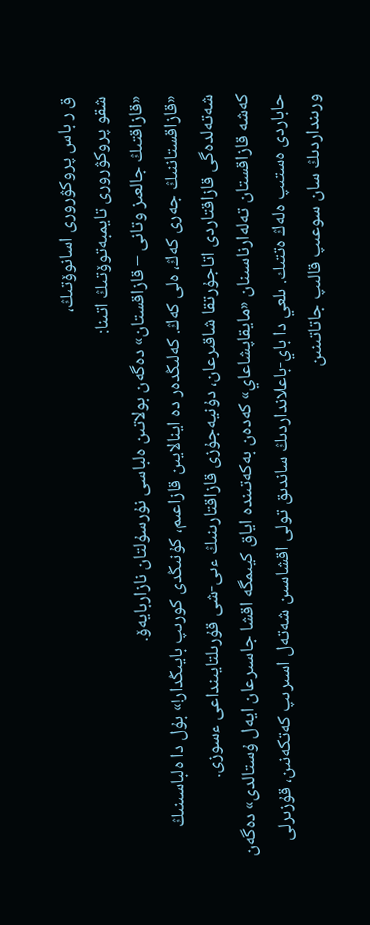ق ر باس پروكۋرورى اسانوۆتىڭ،
شقو پروكۋرورى تايمبەتوۆتىڭ اتىنا:
«قازاقتىڭ جالعىز وتانى – قازاقستان» دەگەن بولاتىن ەلباسى نۇرسۇلتان نازاربايەۆ.
«قازاقستاننىڭ جەرى كەڭ، ەلى كەڭ. كەلىڭدەر دە اينالايىن قازاعىم، كۇنىڭدى كورىپ بايىڭدار!» بۇل دا ەلباسىنىڭ شەتەلدەگى قازاقتاردى اتاجۇرتقا شاقىرعان، دۇنيەجۇزى قازاقتارىنىڭ ءىى-شى قۇرىلتايىنداعى ءسوزى.
كەشە قازاقستان تەلەارناسىنان «مايقاپشاعاي» كەدەن بەكەتىندە اياق كيىمگە اقشا جاسىرعان ايەل ۇستالدى» دەگەن حاباردى ەستىپ ەلەڭ ەتتىك. ىلعي دا باي-باعلانداردىڭ ساندىق تولى اقشاسىن شەتەل اسىرىپ كەتكەنىن، قۇزىرلى ورىنداردىڭ سان سوعىپ قالىپ جاتاتىنىن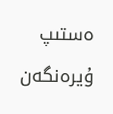ەستىپ ۇيرەنگەن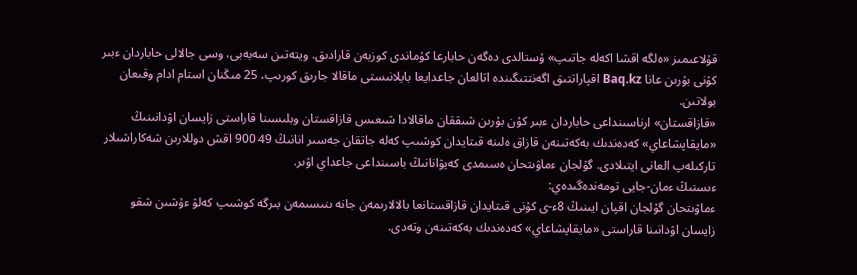قۇلاعىمىز «ەلگە اقشا اكەلە جاتىپ» ۇستالدى دەگەن حابارعا كۇماندى كوزبەن قارادىق. ويتەتىن سەبەبى، وسى جالالى حاباردان ءبىر كۇنى بۇرىن عانا Baq.kz اقپاراتتىق اگەنتتىگىندە اتالعان جاعدايعا بايلانىستى ماقالا جارىق كورىپ، 25 مىڭنان استام ادام وقىعان بولاتىن.
«قازاقستان» ارناسىنداعى حاباردان ءبىر كۇن بۇرىن شىققان ماقالادا شىعىس قازاقستان وبلىسىنا قاراستى زايسان اۋدانىنىڭ «مايقاپشاعاي» كەدەندىك بەكەتىنەن قازاق ەلىنە قىتايدان كوشىپ كەلە جاتقان جەسىر انانىڭ 49 900 اقش دوللارىن شەكاراشىلار تاركىلەپ العانى ايتىلادى. گۇلجان ءماۋىتحان ەسىمدى كەيۋانانىڭ باسىنداعى جاعداي اۋىر.
ءىستىڭ ءمان-جايى تومەندەگىدەي:
ءماۋىتحان گۇلجان اقپان ايىنىڭ 8ء-ى كۇنى قىتايدان قازاقستانعا بالالارىمەن جانە ىنىسىمەن بىرگە كوشىپ كەلۋ ءۇشىن شقو زايسان اۋدانىنا قاراستى «مايقاپشاعاي» كەدەندىك بەكەتىنەن وتەدى.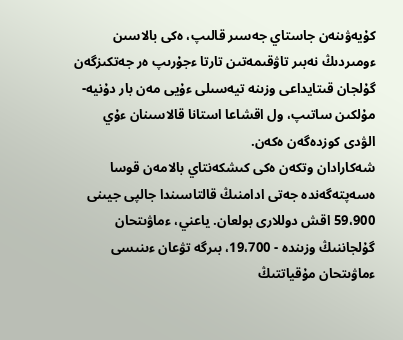كۇيەۋىنەن جاستاي جەسىر قالىپ، ەكى بالاسىن ءومىردىڭ نەبىر تاۋقىمەتىن تارتا ءجۇرىپ ەر جەتكىزگەن گۇلجان قىتايداعى وزىنە تيەسىلى ءۇيى مەن بار دۇنيە-مۇلكىن ساتىپ، ول اقشاعا استانا قالاسىنان ءۇي الۋدى كوزدەگەن ەكەن.
شەكارادان وتكەن ەكى كىشكەنتاي بالامەن قوسا ەسەپتەگەندە جەتى ادامنىڭ قالتاسىندا جالپى جيىنى 59،900 اقش دوللارى بولعان. ياعني، ءماۋىتحان گۇلجاننىڭ وزىندە - 19،700، بىرگە تۋعان ءىنىسى ءماۋىتحان مۇقياتتىڭ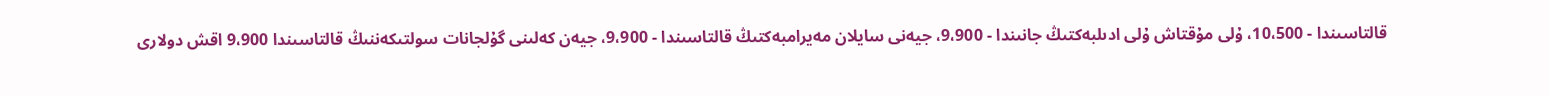قالتاسىندا - 10،500، ۇلى مۇقتاش ۇلى ادىلبەكتىڭ جانىندا - 9،900، جيەنى سايلان مەيرامبەكتىڭ قالتاسىندا - 9،900، جيەن كەلىنى گۇلجانات سولتىكەننىڭ قالتاسىندا 9،900 اقش دولارى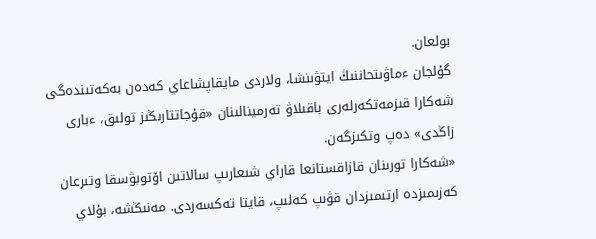بولعان.
گۇلجان ءماۋىتحاننىڭ ايتۋىنشا، ولاردى مايقاپشاعاي كەدەن بەكەتىندەگى شەكارا قىزمەتكەرلەرى باقىلاۋ تەرمينالىنان «قۇجاتتارىڭىز تولىق، ءبارى زاڭدى» دەپ وتكىزگەن.
«شەكارا تورىنان قازاقستانعا قاراي شىعارىپ سالاتىن اۆتوبۋسقا وتىرعان كەزىمىزدە ارتىمىزدان قۋىپ كەلىپ، قايتا تەكسەردى. مەنىڭشە، بۇلاي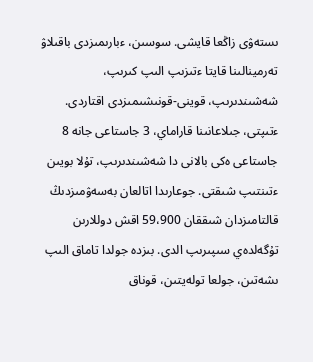ىستەۋى زاڭعا قايشى. سوسىن، ءبارىمىزدى باقىلاۋ تەرمينالىنا قايتا ءتىزىپ الىپ كىرىپ، شەشىندىرىپ، قوينى-قونىشىمىزدى اقتاردى. ءتىپتى، جىلاعانىنا قاراماي، 3 جاستاعى جانە 8 جاستاعى ەكى بالانى دا شەشىندىرىپ، تۇلا بويىن ءتىنتىپ شىقتى. جوعارىدا اتالعان بەسەۋمىزدىڭ قالتامىزدان شىققان 59،900 اقش دوللارىن تۇگەلدەي سىپىرىپ الدى. بىزدە جولدا تاماق الىپ ىشەتىن، جولعا تولەيتىن، قوناق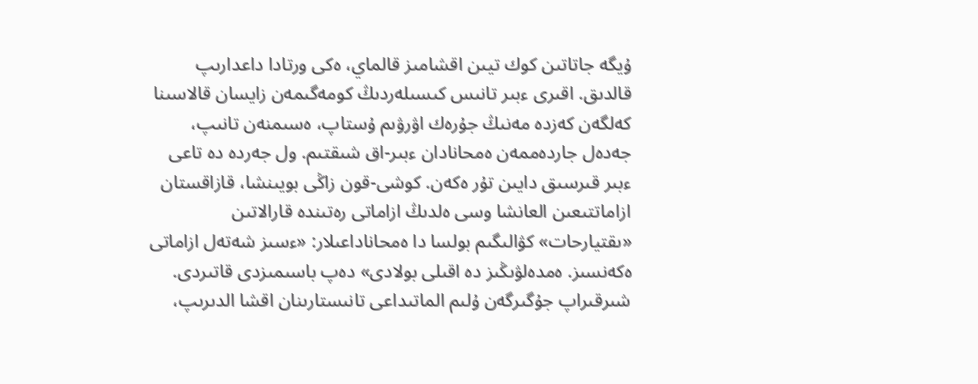ۇيگە جاتاتىن كوك تيىن اقشامىز قالماي، ەكى ورتادا داعدارىپ قالدىق. اقىرى ءبىر تانىس كىسىلەردىڭ كومەگىمەن زايسان قالاسىنا كەلگەن كەزدە مەنىڭ جۇرەك اۋرۋىم ۇستاپ، ەسىمنەن تانىپ، جەدەل جاردەممەن ەمحانادان ءبىر-اق شىقتىم. ول جەردە دە تاعى ءبىر قىرسىق دايىن تۇر ەكەن. كوشى-قون زاڭى بويىنشا، قازاقستان ازاماتتىعىن العانشا وسى ەلدىڭ ازاماتى رەتىندە قارالاتىن «ىقتيارحات» كۋالىگىم بولسا دا ەمحاناداعىلار: «ءسىز شەتەل ازاماتى ەكەنسىز. ەمدەلۋىڭىز دە اقىلى بولادى» دەپ باسىمىزدى قاتىردى. شىرقىراپ جۇگىرگەن ۇلىم الماتىداعى تانىستارىنان اقشا الدىرىپ،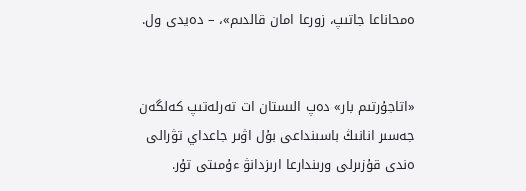ەمحاناعا جاتىپ، زورعا امان قالدىم»، – دەيدى ول.


«اتاجۇرتىم بار» دەپ الىستان ات تەرلەتىپ كەلگەن جەسىر انانىڭ باسىنداعى بۇل اۋىر جاعداي تۋرالى ەندى قۇزىرلى ورىندارعا ارىزدانۋ ءۇمىتى تۇر.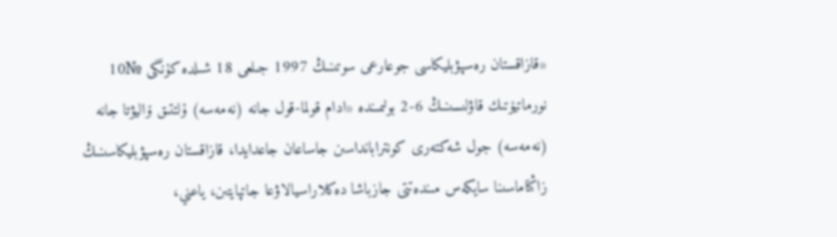«قازاقستان رەسپۋبليكاسى جوعارعى سوتىنىڭ 1997 جىلعى 18 شىلدە كۇنگى №10 نورماتيۆتىك قاۋلىسىنىڭ 6-2 بولىمىندە «ادام قولما-قول جانە (نەمەسە) ۇلتتىق ۆاليۋتا جانە (نەمەسە) جول شەكتەرى كونترابانداسىن جاساعان جاعدايدا، قازاقستان رەسپۋبليكاسىنىڭ زاڭناماسىنا سايكەس مىندەتتى جازباشا دەكلاراسيالاۋعا جاتپايتىن، ياعني،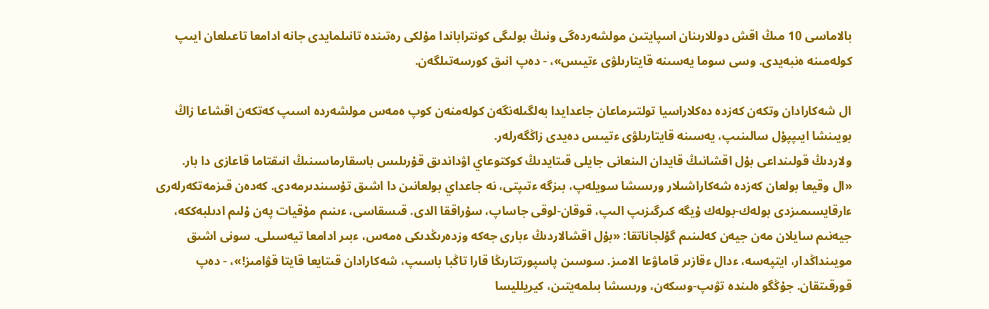بالاماسى 10 مىڭ اقش دوللارىنان اسپايتىن مولشەردەگى ونىڭ بولىگى كونتراباندا مۇلكى رەتىندە تانىلمايدى جانە ادامعا تاعىلعان ايىپ كولەمىنە ەنبەيدى. وسى سوما يەسىنە قايتارىلۋى ءتيىس»، - دەپ انىق كورسەتىلگەن.

ال شەكارادان وتكەن كەزدە دەكلاراسيا تولتىرماعان جاعدايدا بەلگىلەنگەن كولەمنەن كوپ ەمەس مولشەردە اسىپ كەتكەن اقشاعا زاڭ بويىنشا ايىپپۇل سالىنىپ، يەسىنە قايتارىلۋى ءتيىس دەيدى زاڭگەرلەر.
ولاردىڭ قولىنداعى بۇل اقشانىڭ قايدان الىنعانى جايلى قىتايدىڭ كوكتوعاي اۋداندىق قۇرىلىس باسقارماسىنىڭ انىقتاما قاعازى دا بار.
«ال وقيعا بولعان كەزدە شەكاراشىلار ورىسشا سويلەپ، بىزگە ءتىپتى، نە جاعداي بولعانىن دا اشىق تۇسىندىرمەدى. كەدەن قىزمەتكەرلەرى ءارقايسىمىزدى بولەك-بولەك ۇيگە كىرگىزىپ الىپ، قوقان-لوقى جاساپ، سۇراققا الدى. قىسقاسى، ءىنىم مۇقيات پەن ۇلىم ادىلبەككە، جيەنىم سايلان مەن جيەن كەلىنىم گۇلجاناتقا: «بۇل اقشالاردىڭ ءبارى جەكە وزدەرىڭدىكى ەمەس، ءبىر ادامعا تيەسىلى. سونى اشىق مويىنداڭدار، ايتپەسە، ءدال ءقازىر قاماۋعا الامىز. سوسىن پاسپورتتارىڭا قارا تاڭبا باسىپ، شەكارادان قىتايعا قايتا قۋامىز!»، - دەپ قورقىتقان. جۇڭگو ەلىندە تۋىپ-وسكەن، ورىسشا بىلمەيتىن، كيريلليسا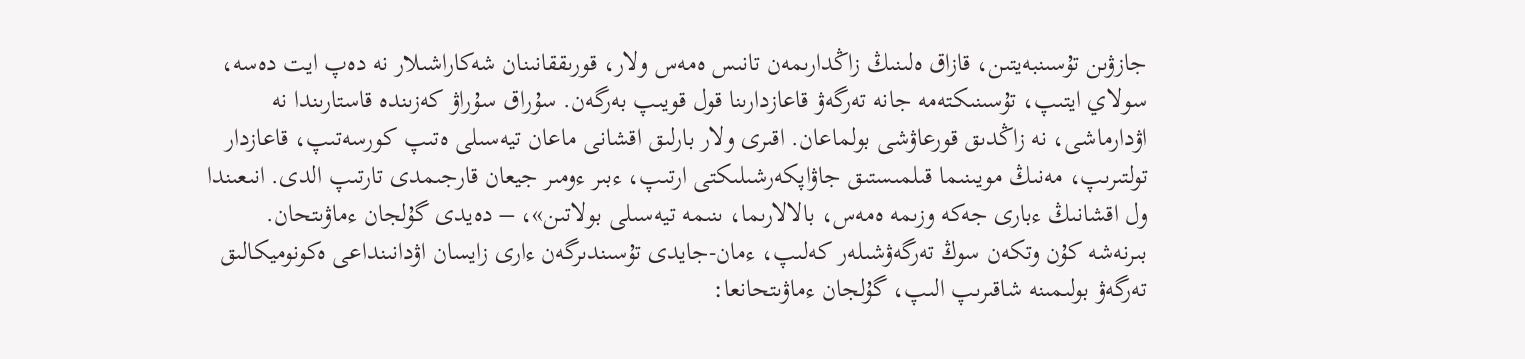جازۋىن تۇسىنبەيتىن، قازاق ەلىنىڭ زاڭدارىمەن تانىس ەمەس ولار، قورىققانىنان شەكاراشىلار نە دەپ ايت دەسە، سولاي ايتىپ، تۇسىنىكتەمە جانە تەرگەۋ قاعازدارىنا قول قويىپ بەرگەن. سۇراق سۇراۋ كەزىندە قاستارىندا نە اۋدارماشى، نە زاڭدىق قورعاۋشى بولماعان. اقىرى ولار بارلىق اقشانى ماعان تيەسىلى ەتىپ كورسەتىپ، قاعازدار تولتىرىپ، مەنىڭ مويىنىما قىلمىستىق جاۋاپكەرشىلىكتى ارتىپ، ءبىر ءومىر جيعان قارجىمدى تارتىپ الدى. انىعىندا ول اقشانىڭ ءبارى جەكە وزىمە ەمەس، بالالارىما، ىنىمە تيەسىلى بولاتىن»، – دەيدى گۇلجان ءماۋىتحان.
بىرنەشە كۇن وتكەن سوڭ تەرگەۋشىلەر كەلىپ، ءمان-جايدى تۇسىندىرگەن ءارى زايسان اۋدانىنداعى ەكونوميكالىق تەرگەۋ بولىمىنە شاقىرىپ الىپ، گۇلجان ءماۋىتحانعا: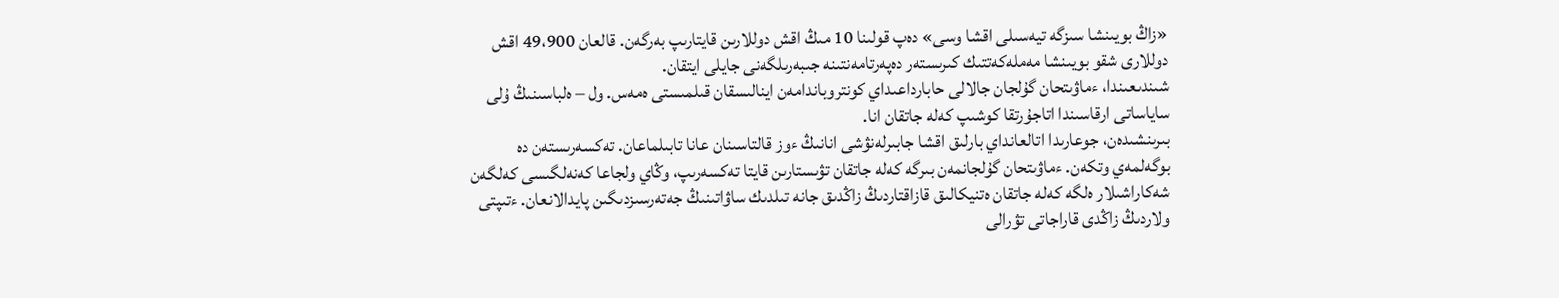«زاڭ بويىنشا سىزگە تيەسىلى اقشا وسى» دەپ قولىنا 10 مىڭ اقش دوللارىن قايتارىپ بەرگەن. قالعان 49،900 اقش دوللارى شقو بويىنشا مەملەكەتتىك كىرىستەر دەپەرتامەنتىنە جىبەرىلگەنى جايلى ايتقان.
شىندىعىندا، ءماۋىتحان گۇلجان جالالى حابارداعىداي كونتروباندامەن اينالىسقان قىلمىستى ەمەس. ول – ەلباسىنىڭ ۇلى ساياساتى ارقاسىندا اتاجۇرتقا كوشىپ كەلە جاتقان انا.
بىرىنشىدەن، جوعارىدا اتالعانداي بارلىق اقشا جابىرلەنۋشى انانىڭ ءوز قالتاسىنان عانا تابىلماعان. تەكسەرىستەن دە بوگەلمەي وتكەن. ءماۋىتحان گۇلجانمەن بىرگە كەلە جاتقان تۋىستارىن قايتا تەكسەرىپ، وڭاي ولجاعا كەنەلگىسى كەلگەن شەكاراشىلار ەلگە كەلە جاتقان ەتنيكالىق قازاقتاردىڭ زاڭدىق جانە تىلدىك ساۋاتىنىڭ جەتەرسىزدىگىن پايدالانعان. ءتىپتى ولاردىڭ زاڭدى قاراجاتى تۋرالى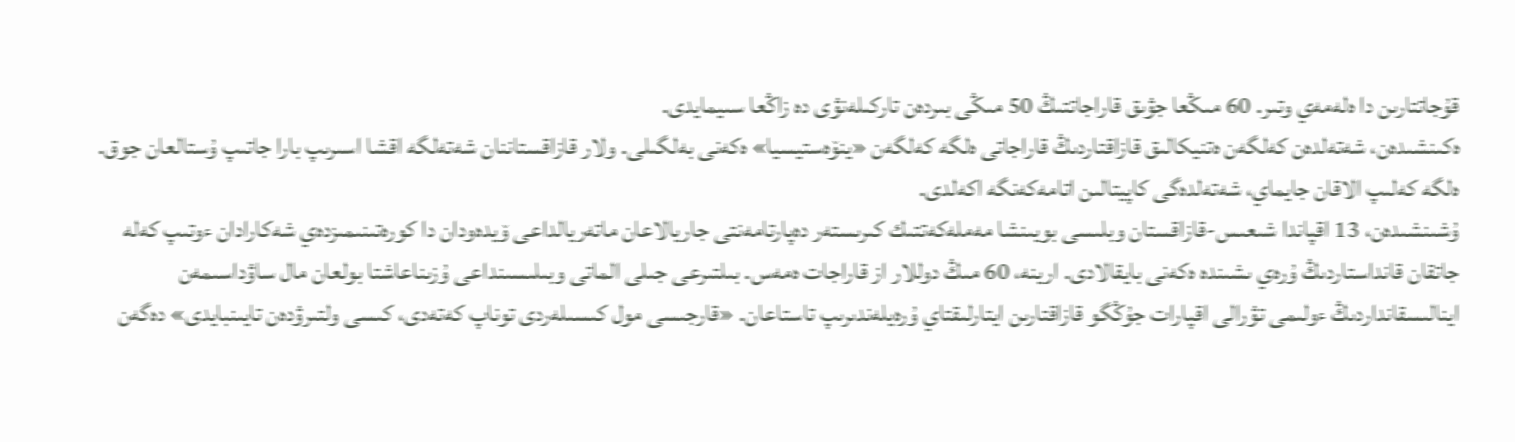قۇجاتتارىن دا ەلەمەي وتىر. 60 مىڭعا جۋىق قاراجاتتىڭ 50 مىڭى بىردەن تاركىلەنۋى دە زاڭعا سىيمايدى.
ەكىنشىدەن، شەتەلدەن كەلگەن ەتنيكالىق قازاقتاردىڭ قاراجاتى ەلگە كەلگەن «ينۆەستيسيا» ەكەنى بەلگىلى. ولار قازاقستاننان شەتەلگە اقشا اسىرىپ بارا جاتىپ ۇستالعان جوق. ەلگە كەلىپ الاقان جايماي، شەتەلدەگى كاپيتالىن اتامەكەنگە اكەلدى.
ۇشىنشىدەن، 13 اقپاندا شىعىس-قازاقستان وبلىسى بويىنشا مەملەكەتتىك كىرىستەر دەپارتامەنتى جاريالاعان ماتەريالداعى ۆيدەودان دا كورەتىنىمىزدەي شەكارادان ءوتىپ كەلە جاتقان قانداستاردىڭ ۇرەي ىشىندە ەكەنى بايقالادى. ارينە، 60 مىڭ دوللار از قاراجات ەمەس. بىلتىرعى جىلى الماتى وبىلىسىنداعى ۇزىناعاشتا بولعان مال ساۋداسىمەن اينالىسقانداردىڭ ءولىمى تۋرالى اقپارات جۇڭگو قازاقتارىن ايتارلىقتاي ۇرەيلەندىرىپ تاستاعان. «قارجىسى مول كىسىلەردى توناپ كەتەدى، كىسى ولتىرۋدەن تايىنبايدى» دەگەن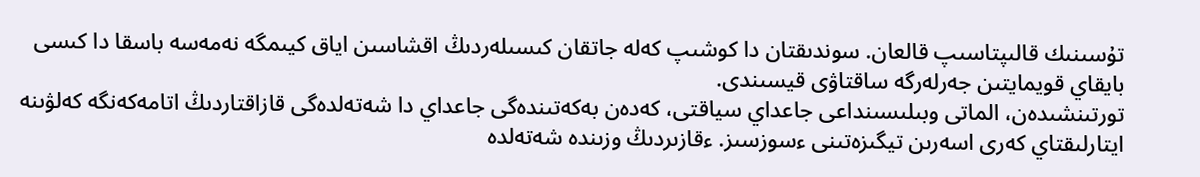تۇسىنىك قالىپتاسىپ قالعان. سوندىقتان دا كوشىپ كەلە جاتقان كىسىلەردىڭ اقشاسىن اياق كيىمگە نەمەسە باسقا دا كىسى بايقاي قويمايتىن جەرلەرگە ساقتاۋى قيسىندى.
تورتىنشىدەن، الماتى وبىلىسىنداعى جاعداي سياقتى، كەدەن بەكەتىندەگى جاعداي دا شەتەلدەگى قازاقتاردىڭ اتامەكەنگە كەلۋىنە ايتارلىقتاي كەرى اسەرىن تيگىزەتىنى ءسوزسىز. ءقازىردىڭ وزىندە شەتەلدە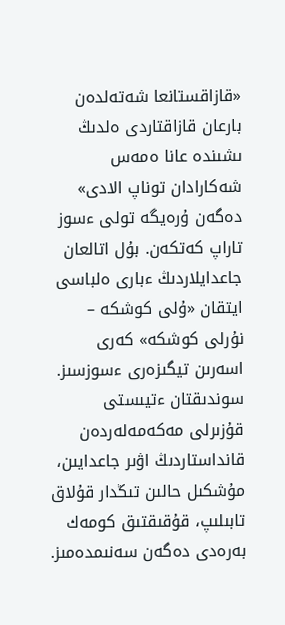«قازاقستانعا شەتەلدەن بارعان قازاقتاردى ەلدىڭ ىشىندە عانا ەمەس شەكارادان توناپ الادى» دەگەن ۇرەيگە تولى ءسوز تاراپ كەتكەن. بۇل اتالعان جاعدايلاردىڭ ءبارى ەلباسى ايتقان «ۇلى كوشكە – نۇرلى كوشكە» كەرى اسەرىن تيگىزەرى ءسوزسىز.
سوندىقتان ءتيىستى قۇزىرلى مەكەمەلەردەن قانداستاردىڭ اۋىر جاعدايىن، مۇشكىل حالىن تىڭدار قۇلاق تابىلىپ، قۇقىقتىق كومەك بەرەدى دەگەن سەنىمدەمىز.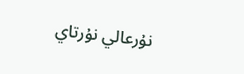نۇرعالي نۇرتاي